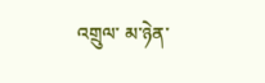འགྲུལ་ མ་ཉེན་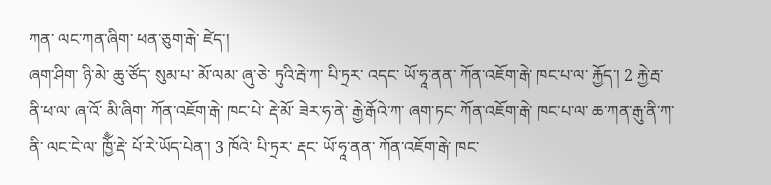ཀན་ ལང་ཀན་ཞིག་ ཕན་ཅུག་རྒེ་ ཛེད་།
ཞག་ཤིག་ ཉི་མེ་ ཆུ་ཙོད་ སུམ་པ་ མོ་ལམ་ ཞུ་ཅེ་ ཏུའི་རྦེ་ཀ་ པི་ཏྲར་ འདང་ ཡོ་ཧཱ་ནན་ ཀོན་འཇོག་རྒེ་ ཁང་པ་ལ་ རྐྱོད་། 2 རྐྱེ་རྦ་ནི་ཕ་ལ་ ཞ་འོ་ མི་ཞིག་ ཀོན་འཇོག་རྒེ་ ཁང་པེ་ རྡེ་མོ་ ཟེར་ཧ་ནེ་ རྒྱེ་རྒོའེ་ཀ་ ཞག་ཏང་ ཀོན་འཇོག་རྒེ་ ཁང་པ་ལ་ ཆ་ཀན་རྒུ་ནི་ཀ་ནི་ ལང་ངེ་ལ་ ཁྱོྃ་རྡེ་ པོ་རེ་ཡོད་པེན་། 3 ཁོའེ་ པི་ཏྲར་ རྡང་ ཡོ་ཧཱ་ནན་ ཀོན་འཇོག་རྒེ་ ཁང་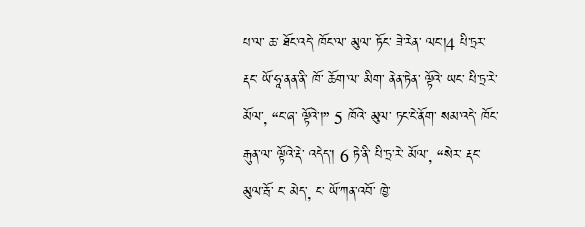པ་ལ་ ཆ་ ཐོང་འདེ་ ཁོང་ལ་ མུལ་ ཏོང་ ཟེ་རེན་ ལང་།4 པི་ཏྲར་ རྡང་ ཡོ་ཧཱ་ནན་ནི་ ཁོ་ ཆོག་ལ་ མིག་ ནེན་ཏེན་ ལྟོའེ་ ཡང་ པི་ཏྲ་རེ་ མོལ་, “ང་ཞ་ ལྟོའེ་།” 5 ཁོའེ་ མུལ་ ཏང་ངེ་ནོག་ སམ་འདེ་ ཁོང་རྒུན་ལ་ ལྟོའེ་རྡེ་ འདེད་། 6 ཏེ་ནི་ པི་ཏྲ་རེ་ མོལ་, “སེར་ རྡང་ མུལ་རྦོ་ ང་ མེད་, ང་ ཡོ་ཀན་འབོ་ ཁྱེ་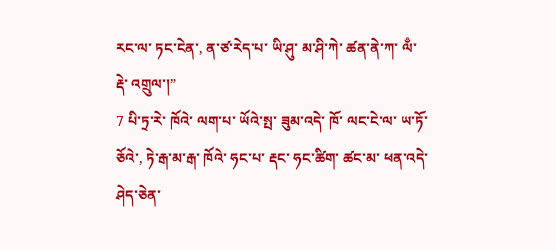རང་ལ་ ཏང་ངེན་, ན་ཙ་རེད་པ་ ཡི་ཤུ་ མ་ཤི་ཀེ་ ཚན་ནེ་ཀ་ ལྃ་རྡེ་ འགྲུལ་།”
7 པི་ཏྲ་རེ་ ཁོའེ་ ལག་པ་ ཡོའེ་སྤ་ ཟུམ་འདེ་ ཁོ་ ལང་ངེ་ལ་ ཡ་ཏོ་ ཅོའེ་, ཏེ་རྒ་མ་རྒ་ ཁོའེ་ ཧང་པ་ རྡང་ ཧང་ཚིག་ ཚང་མ་ ཕན་འདེ་ ཤེད་ཅེན་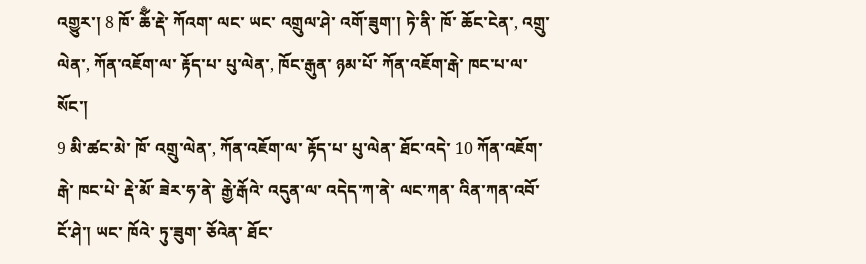འགྱུར་། 8 ཁོ་ ཆོྃ་རྡེ་ ཀོའག་ ལང་ ཡང་ འགྲུལ་ཤེ་ འགོ་ཟུག་། ཏེ་ནི་ ཁོ་ ཆོང་ངེན་, འགྲུ་ལེན་, ཀོན་འཇོག་ལ་ རྟོད་པ་ པུ་ལེན་, ཁོང་རྒུན་ ཉམ་པོ་ ཀོན་འཇོག་རྒེ་ ཁང་པ་ལ་ སོང་།
9 མི་ཚང་མེ་ ཁོ་ འགྲུ་ལེན་, ཀོན་འཇོག་ལ་ རྟོད་པ་ པུ་ལེན་ ཐོང་འདེ་ 10 ཀོན་འཇོག་རྒེ་ ཁང་པེ་ རྡེ་མོ་ ཟེར་ཧ་ནེ་ རྒྱེ་རྒོའེ་ འདུན་ལ་ འདེད་ཀ་ནེ་ ལང་ཀན་ འིན་ཀན་འབོ་ ངོ་ཤེ་། ཡང་ ཁོའེ་ ཏུ་ཟུག་ ཅོའེན་ ཐོང་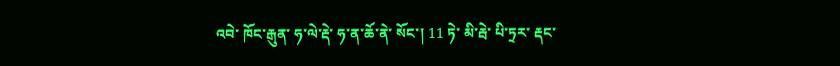འབེ་ ཁོང་རྒུན་ ཧ་ལེ་རྡེ་ ཧ་ན་ཆོ་ནེ་ སོང་། 11 ཏེ་ མི་རྦེ་ པི་ཏྲར་ རྡང་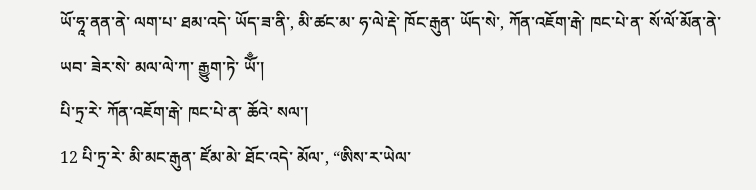ཡོ་ཧཱ་ནན་ནེ་ ལག་པ་ ཐམ་འདེ་ ཡོད་ཟ་ནི་, མི་ཚང་མ་ ཧ་ལེ་རྡེ་ ཁོང་རྒུན་ ཡོད་སེ་, ཀོན་འཇོག་རྒེ་ ཁང་པེ་ན་ སོ་ལོ་མོན་ནེ་ ཡབ་ ཟེར་སེ་ མལ་ལེ་ཀ་ རྒྱུག་ཏེ་ ཡོྃ་།
པི་ཏྲ་རེ་ ཀོན་འཇོག་རྒེ་ ཁང་པེ་ན་ ཆོའེ་ སལ་།
12 པི་ཏྲ་རེ་ མི་མང་རྒུན་ ཛོམ་མེ་ ཐོང་འདེ་ མོལ་, “ཨིས་ར་ཡེལ་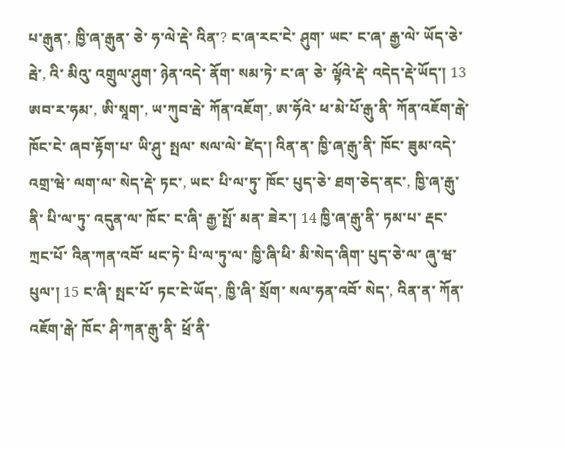པ་རྒུན་, ཁྱི་ཞ་རྒུན་ ཅེ་ ཧ་ལེ་རྡེ་ འིན་? ང་ཞ་རང་ངེ་ ཤུག་ ཡང་ ང་ཞ་ རྒྱ་ལེ་ ཡོད་ཅེ་རྦེ་, འི་ མིའུ་ འགྲུལ་ཤུག་ ཉེན་འདེ་ ནོག་ སམ་ཏེ་ ང་ཞ་ ཅེ་ ལྟོའེ་རྡེ་ འདེད་རྡེ་ཡོད་། 13 ཨབ་ར་ཧམ་, ཨི་སཱག་, ཡ་ཀུབ་རྦེ་ ཀོན་འཇོག་, ཨ་ཧོའེ་ ཕ་མེ་པོ་རྒུ་ནི་ ཀོན་འཇོག་རྒེ་ ཁོང་ངེ་ ཞབ་རྟོག་པ་ ཡི་ཤུ་ སྤལ་ སལ་ལེ་ ཛེད་། འིན་ན་ ཁྱི་ཞ་རྒུ་ནི་ ཁོང་ ཟུམ་འདེ་ འགྲ་ཝེ་ ལག་ལ་ སེད་རྡེ་ ཏང་, ཡང་ པི་ལ་ཏུ་ ཁོང་ པུད་ཅེ་ ཐག་ཅེད་ནང་, ཁྱི་ཞ་རྒུ་ནི་ པི་ལ་ཏུ་ འདུན་ལ་ ཁོང་ ང་ཞི་ རྒྱ་སྤོ་ མན་ ཟེར་། 14 ཁྱི་ཞ་རྒུ་ནི་ ཏམ་པ་ རྡང་ ཀྲང་པོ་ འིན་ཀན་འབོ་ ཕང་ཏེ་ པི་ལ་ཏུ་ལ་ ཁྱི་ཞི་ཕི་ མི་སེད་ཞིག་ པུད་ཅེ་ལ་ ཞུ་ཝ་ པུལ་། 15 ང་ཞི་ སྤང་པོ་ ཏང་ངེ་ཡོད་, ཁྱི་ཞི་ སྲོག་ སལ་ཧན་འབོ་ སེད་, འིན་ན་ ཀོན་འཇོག་རྒེ་ ཁོང་ ཤི་ཀན་རྒུ་ནི་ ཕྲོ་ནི་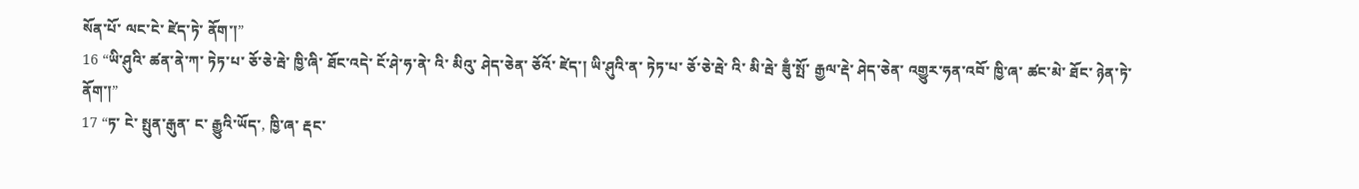སོན་པོ་ ལང་ངེ་ ཛེད་ཏེ་ ནོག་།”
16 “ཡི་ཤུའི་ ཚན་ནེ་ཀ་ ཏེཏ་པ་ ཅོ་ཅེ་རྦེ་ ཁྱི་ཞི་ ཐོང་འདེ་ ངོ་ཤེ་ཧ་ནེ་ འི་ མིའུ་ ཤེད་ཅེན་ ཅོའོ་ ཛེད་། ཡི་ཤུའི་ན་ ཏེཏ་པ་ ཅོ་ཅེ་རྦེ་ འི་ མི་རྦེ་ ཟུྃ་སྤོ་ རྒྱལ་རྡེ་ ཤེད་ཅེན་ འགྱུར་ཧན་འབོ་ ཁྱི་ཞ་ ཚང་མེ་ ཐོང་ ཉེན་ཏེ་ ནོག་།”
17 “ཏ་ ངེ་ སྤུན་རྒུན་ ང་ རྒྱུའི་ཡོད་, ཁྱི་ཞ་ རྡང་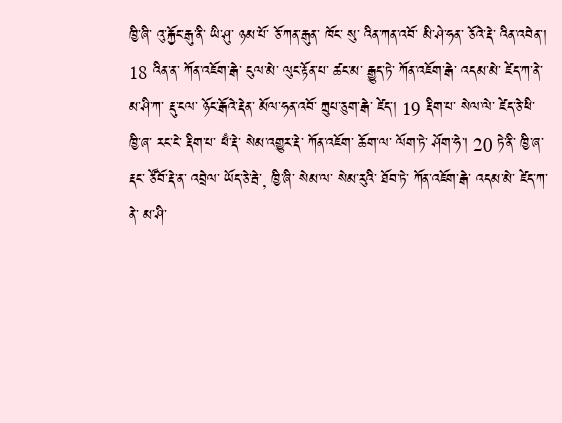ཁྱི་ཞི་ འུ་རྐྱོང་རྒུ་ནི་ ཡི་ཤུ་ ཉམ་པོ་ ཅོ་ཀན་རྒུན་ ཁོང་ སུ་ འིན་ཀན་འབོ་ མི་ཤེ་ཧན་ ཅོའེ་རྡེ་ འིན་འབེན་། 18 འིན་ན་ ཀོན་འཇོག་རྒེ་ ངུལ་མེ་ ལུང་རྟོན་པ་ ཚང་མ་ རྒྱུད་ཏེ་ ཀོན་འཇོག་རྒེ་ འདམ་མེ་ ཛེད་ཀ་ནེ་ མ་ཤི་ཀ་ རྡུ་ངལ་ ཉོང་རྒོའེ་རྡེན་ མོལ་ཧན་འབོ་ ཀྲུཔ་ཅུག་རྒེ་ ཛེད་། 19 རྡིག་པ་ སེལ་ལེ་ ཛེད་ཅེ་ཕི་ ཁྱི་ཞ་ རང་ངེ་ རྡིག་པ་ ཕྃ་རྡེ་ སེམ་འགྱུར་རྡེ་ ཀོན་འཇོག་ ཆོག་ལ་ ལོག་ཏེ་ ཤོག་ཧེ་། 20 ཏེ་ནི་ ཁྱི་ཞ་ རྡང་ ཙོབོ་རྡེ་ན་ འབྲེལ་ ཡོད་ཅེ་རྦེ་, ཁྱི་ཞི་ སེམ་ལ་ སེམ་རུའི་ ཐོབ་ཏེ་ ཀོན་འཇོག་རྒེ་ འདམ་མེ་ ཛེད་ཀ་ནེ་ མ་ཤི་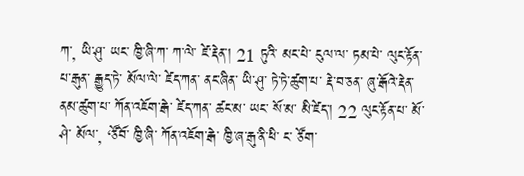ཀ་, ཡི་ཤུ་ ཡང་ ཁྱི་ཞི་ཀ་ ཀ་ལེ་ ཛེ་རྡེན་། 21 ཏུའི་ མང་པེ་ ངུལ་ལ་ ཏམ་པེ་ ལུང་རྟོན་པ་རྒུན་ རྒྱུད་ཏེ་ མོལ་ལེ་ ཛེད་ཀན་ ནང་ཞིན་ ཡི་ཤུ་ ཏེ་ཏེ་ཚུག་པ་ རྡེ་བ་ཅན་ ཞུ་རྒོའེ་རྡེན་ ནམ་ཚུག་པ་ ཀོན་འཇོག་རྒེ་ ཛེད་ཀན་ ཚང་མ་ ཡང་ སོ་མ་ མི་ཛེད་། 22 ལུང་རྟོན་པ་ མོ་ཤེ་ མོལ་, ‘ཙོབོ་ ཁྱི་ཞི་ ཀོན་འཇོག་རྒེ་ ཁྱི་ཞ་རྒུ་ནི་ཕི་ ང་ ཙོག་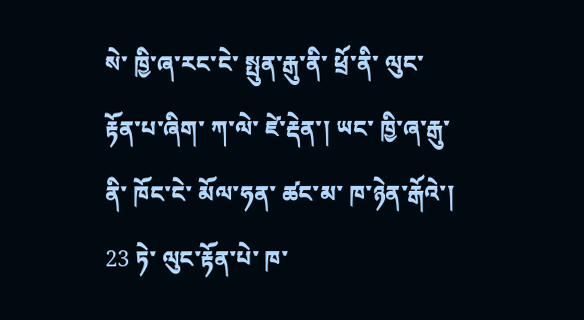སེ་ ཁྱི་ཞ་རང་ངེ་ སྤུན་རྒུ་ནི་ ཕྲོ་ནི་ ལུང་རྟོན་པ་ཞིག་ ཀ་ལེ་ ཛེ་རྡེན་། ཡང་ ཁྱི་ཞ་རྒུ་ནི་ ཁོང་ངེ་ མོལ་ཧན་ ཚང་མ་ ཁ་ཉེན་རྒོའེ་། 23 ཏེ་ ལུང་རྟོན་པེ་ ཁ་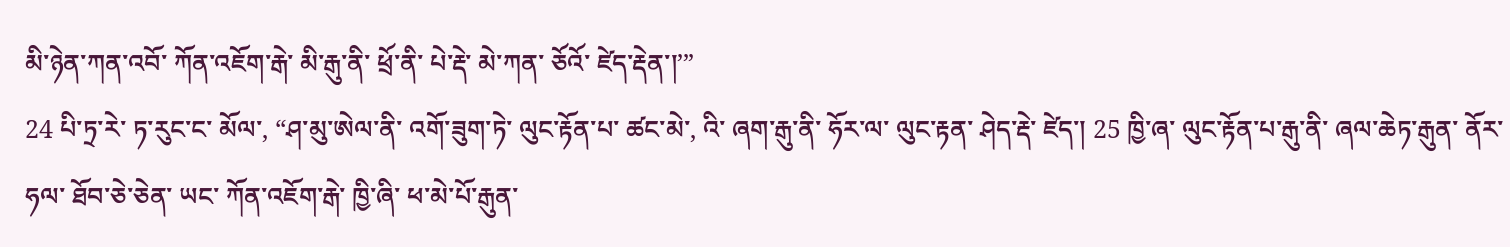མི་ཉེན་ཀན་འབོ་ ཀོན་འཇོག་རྒེ་ མི་རྒུ་ནི་ ཕྲོ་ནི་ པེ་རྡེ་ མེ་ཀན་ ཅོའོ་ ཛེད་རྡེན་།’”
24 པི་ཏྲ་རེ་ ཏ་རུང་ང་ མོལ་, “ཤ་མུ་ཨེལ་ནི་ འགོ་ཟུག་ཏེ་ ལུང་རྟོན་པ་ ཚང་མེ་, འི་ ཞག་རྒུ་ནི་ ཧོར་ལ་ ལུང་རྟན་ ཤེད་རྡེ་ ཛེད་། 25 ཁྱི་ཞ་ ལུང་རྟོན་པ་རྒུ་ནི་ ཞལ་ཆེཏ་རྒུན་ ནོར་ཧལ་ ཐོབ་ཅེ་ཅེན་ ཡང་ ཀོན་འཇོག་རྒེ་ ཁྱི་ཞི་ ཕ་མེ་པོ་རྒུན་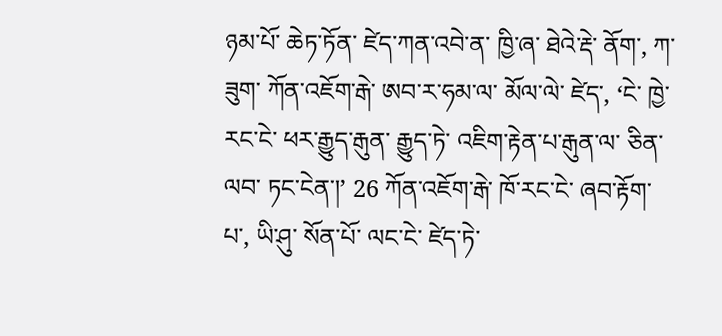ཉམ་པོ་ ཆེཏ་ཏོན་ ཛེད་ཀན་འབེ་ན་ ཁྱི་ཞ་ ཐེའེ་རྡེ་ ནོག་, ཀ་ཟུག་ ཀོན་འཇོག་རྒེ་ ཨབ་ར་ཧམ་ལ་ མོལ་ལེ་ ཛེད་, ‘ངེ་ ཁྱེ་རང་ངེ་ ཕར་རྒྱུད་རྒུན་ རྒྱུད་ཏེ་ འཇིག་རྟེན་པ་རྒུན་ལ་ ཅིན་ལབ་ ཏང་ངེན་།’ 26 ཀོན་འཇོག་རྒེ་ ཁོ་རང་ངེ་ ཞབ་རྟོག་པ་, ཡི་ཤུ་ སོན་པོ་ ལང་ངེ་ ཛེད་ཏེ་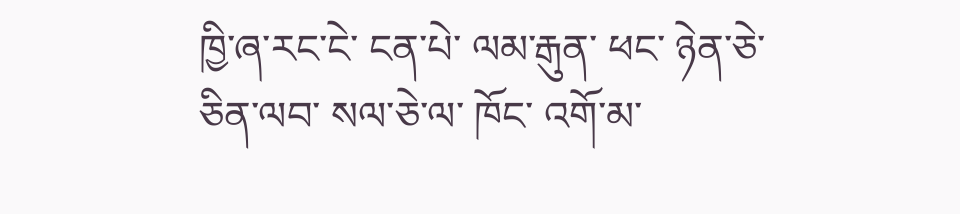ཁྱི་ཞ་རང་ངེ་ ངན་པེ་ ལམ་རྒུན་ ཕང་ ཉེན་ཅེ་ ཅིན་ལབ་ སལ་ཅེ་ལ་ ཁོང་ འགོ་མ་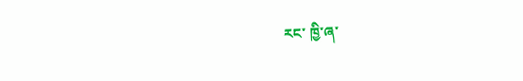རང་ ཁྱི་ཞ་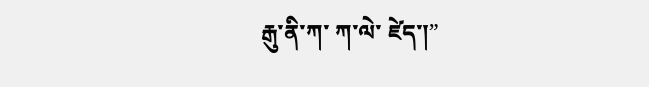རྒུ་ནི་ཀ་ ཀ་ལེ་ ཛེད་།”